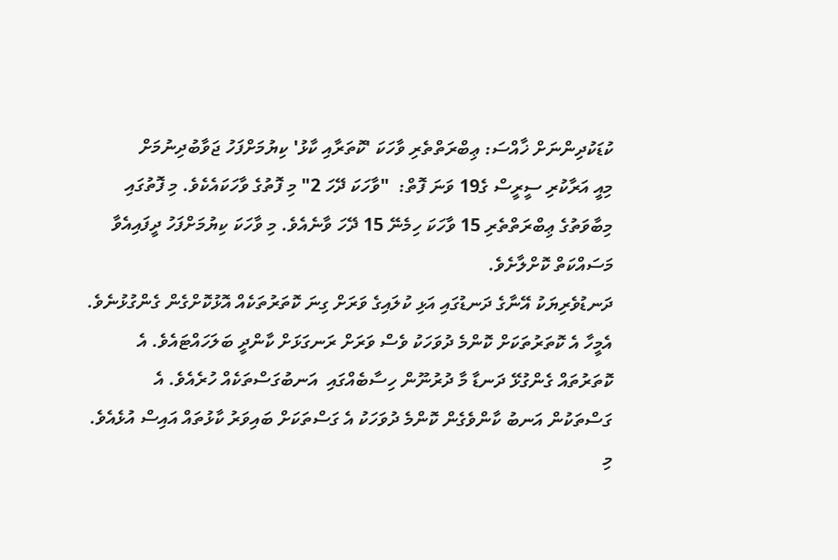ކުޑަކުދިންނަށް ޚާއްސަ: ޢިބްރަތްތެރި ވާހަކަ 'ކޮތަރާއި ކާޅު' ކިޔުމަށްފަހު ޖަވާބުދިނުމަށް
މިއީ އަރާކުރި ސީރީސް ގެ19 ވަނަ ފޮތް:  "ވާހަކަ ދޭހަ 2" މި ފޮތުގެ ވާހަކައެކެވެ. މި ފޮތުގައި މިބާވަތުގެ ޢިބްރަތްތެރި 15 ވާހަކަ ހިމެނޭ 15 ދޭހަ ވާނެއެވެ. މި ވާހަކަ ކިޔުމަށްފަހު ދީފައިއެވާ މަސައްކަތް ކޮށްލާށެވެ.
ދަނޑުވެރިޔަކު އޭނާގެ ދަނޑުގައި އަޅި ކުލައިގެ ވަރަށް ގިނަ ކޮތަރުތަކެއް އޮޅުކޮށްގެން ގެންގުޅުނެވެ. އެމީހާ އެ ކޮތަރުތަކަށް ކޮންމެ ދުވަހަކު ވެސް ވަރަށް ރަނގަޅަށް ކާންދީ ބަލަހައްޓައެވެ. އެ ކޮތަރުތައް ގެންގުޅޭ ދަނޑާ މާ ދުރުނޫން ހިސާބެއްގައި  އަނބުގަސްތަކެއް ހުރެއެވެ. އެ ގަސްތަކުން އަނބު ކާންވެގެން ކޮންމެ ދުވަހަކު އެ ގަސްތަކަށް ބައިވަރު ކާޅުތައް އައިސް އުޅެއެވެ. މި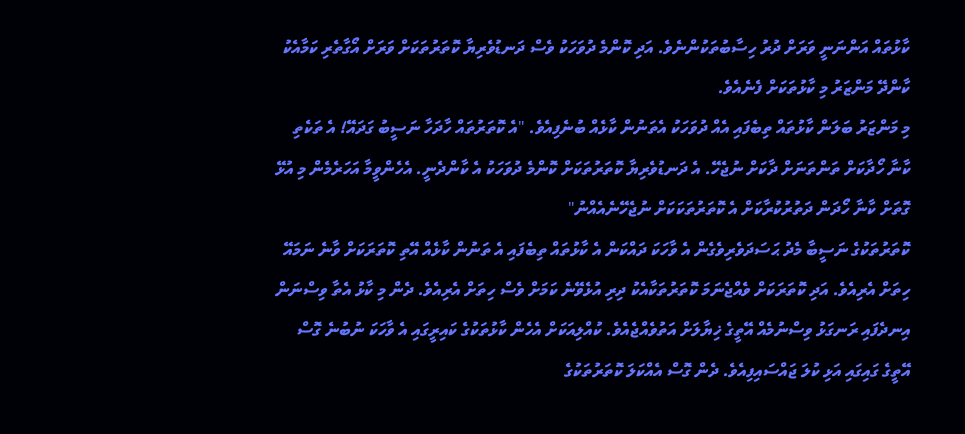ކާޅުތައް އަންނަނީ ވަރަށް ދުރު ހިސާބުތަކުންނެވެ. އަދި ކޮންމެ ދުވަހަކު ވެސް ދަނޑުވެރިޔާ ކޮތަރުތަކަށް ވަރަށް އޯގާތެރި ކަމާއެކު ކާންދޭ މަންޒަރު މި ކާޅުތަކަށް ފެނެއެވެ.
މި މަންޒަރު ބަލަން ކާޅުތައް ތިބެފައި އެއް ދުވަހަކު އެތަނުން ކާޅެއް ބުނެފިއެވެ. "އެ ކޮތަރުތައް ހާދަހާ ނަސީބު ގަދައޭ! އެ ތަކެތި ކާނާ ހޯދާކަށް ތަންތަނަށް ދާކަށް ނުޖެހޭ. އެ ދަނޑުވެރިޔާ ކޮތަރުތަކަށް ކޮންމެ ދުވަހަކު އެ ކާންދެނީ. އެހެންވީމާ އަހަރެމެން މި އުޅޭ ގޮތަށް ކާނާ ހޯދަން ދަތުރުކުރާކަށް އެ ކޮތަރުތަކަކަށް ނުޖެހޭނެއެއްނު"
ކޮތަރުތަކުގެ ނަސީބާ މެދު ޙަސަދަވެރިވެގެން އެ ވާހަކަ ދައްކަން އެ ކާޅުތައް ތިބެފައި އެ ތަނުން ކާޅެއް އޭތި ކޮތަރަކަށް ވާނެ ނަމައޭ ހިތަށް އެރިއެވެ. އަދި ކޮތަރަކަށް ވެއްޖެނަމަ ކޮތަރުތަކާއެކު ދިރި އުޅެވޭނެ ކަމަށް ވެސް ހިތަށް އެރިއެވެ. ދެން މި ކާޅު އެތާ ވިސްނަން އިނދެފައި ރަނގަޅު ވިސްނުމެއް އޭތީގެ ޚިޔާލަށް އަތުވެއްޖެއެވެ. ކުއްލިއަކަށް އެހެން ކާޅުތަކުގެ ކައިރީގައި އެ ވާހަކަ ނުބުނެ ގޮސް އޭތީގެ ގައިގައި އަޅި ކުލަ ޖައްސައިފިއެވެ. ދެން ގޮސް އެއްކަލަ ކޮތަރުތަކުގެ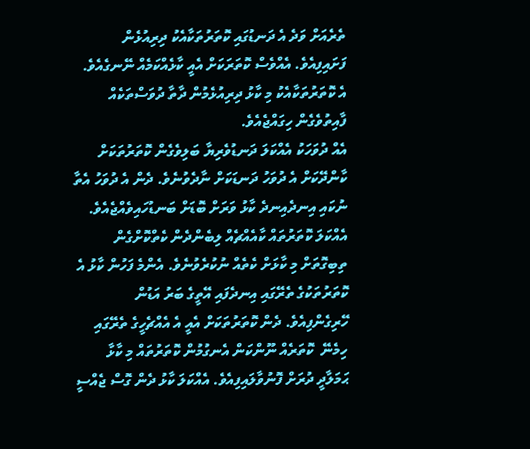ތެރެއަށް ވަދެ އެ ދަނޑުގައި ކޮތަރުތަކާއެކު ދިރިއުޅެން ފަށައިފިއެވެ. އެއްވެސް ކޮތަރަކަށް އެއީ ކާޅެއްކަމެއް ނޭނގެއެވެ. އެ ކޮތަރުތަކާއެކު މި ކާޅު ދިރިއުޅެމުން ދާތާ ދުވަސްތަކެއް ފާއިތުވެގެން ހިގައްޖެއެވެ.
އެއް ދުވަހަކު އެއްކަލަ ދަނޑުވެރިޔާ ބަލިވެގެން ކޮތަރުތަކަށް ކާންދޭކަށް އެ ދުވަހު ދަނޑަކަށް ނާދެވުނެވެ. ދެން އެ ދުވަހު އެތާ ނުކައި އިނދެއިނދެ ކާޅު ވަރަށް ބޮޑަށް ބަނޑުހައިވެއްޖެއެވެ. އެއްކަލަ ކޮތަރުތައް ކާއެއްޗެއް ލިބެންދެން ކެތްކޮށްގެން ތިބިގޮތަށް މި ކާޅަށް ކެތެއް ނުކުރެވުނެވެ. އެންމެ ފަހުން ކާޅު އެ ކޮތަރުތަކުގެ ތެރޭގައި އިނދެފައި އޭތީގެ ބަރު އަޑުން ހޭރިގެންފިއެވެ. ދެން ކޮތަރުތަކަށް އެއީ އެ އެއްޗެހީގެ ތެރޭގައި ހިމެނޭ  ކޮތަރެއް ނޫންކަން އެނގުމުން ކޮތަރުތައް މި ކާޅާ ޙަމަލާދީ ދުރަށް ފޮނުވާލައިފިއެވެ. އެއްކަލަ ކާޅު ދެން ގޮސް ޖެއްސީ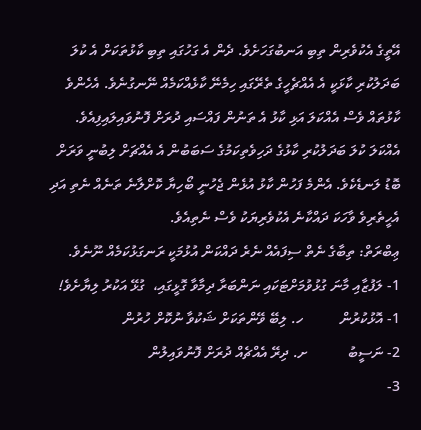އޭތީގެ އެކުވެރިން ތިބި އަނބުގަހަށެވެ. ދެން އެ ގަހުގައި ތިބި ކާޅުތަކަށް އެ ކުލަ ބަދަލުކުރި ކާޅަކީ އެ އެއްޗެހީގެ ތެރޭގައި ހިމެނޭ ކާޅެއްކަމެއް ނޭނގުނެވެ. އެހެންވެ ކާޅުތައް ވެސް އެއްކަލަ އަޅި ކާޅު އެ ތަނުން ފައްސައި ދުރަށް ފޮނުވައިލައިފިއެވެ.
އެއްކަލަ ކުލަ ބަދަލުކުރި ކާޅުގެ ދަހިވެތިކަމުގެ ސަބަބުން އެ އެއްޗަށް ލިބުނީ ވަރަށް ބޮޑު ލަނޑެކެވެ. އެންމެ ފަހުން ކާޅު އުޅެން ޖެހުނީ ބޯހިޔާ ކޮށްލާނެ ތަނެއް ނެތި އަދި އެހީތެރިވެ ވާހަކަ ދައްކާނެ އެކުވެރިޔަކު ވެސް ނެތިއެވެ.
ޢިބްރަތް: ތިބާގެ ނެތް ސިފައެއް ނެރެ ދައްކަން އުޅުމަކީ ރަނގަޅުކަމެއް ނޫނެވެ.
1- ލަފުޒާއި މާނަ ގުޅުވުމަށްޓަކައި ނަންބަރާ ދިމާވާ ގޮޅީގައި،  ގުޅޭ އަކުރު ލިޔާށެވެ!
1- އޮޅުކުރުން          ހ. ލިބޭ ވޭންތަކަށް ޝަކުވާ ނުކޮށް ހުރުން
2- ނަސީބު           ށ. ދިރޭ އެއްޗެއް ދުރަށް ފޮނުވައިލުން
3-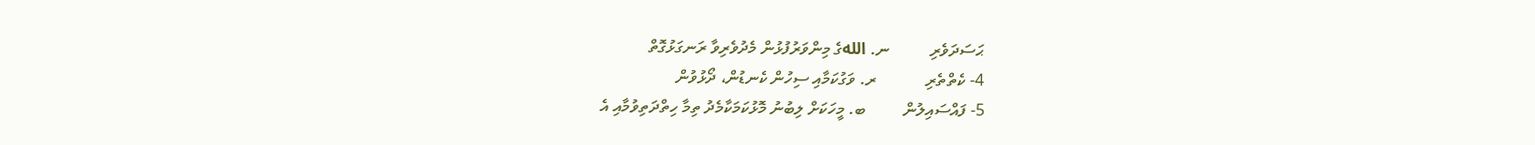ޙަސަދަވެރި          ނ. اللهގެ މިންވަރުފުޅުން މެދުވެރިވާ ރަނގަޅުގޮތް
4- ކެތްތެރި            ރ. ވަގުކަމާއި ސިހުން ކެނޑުން، ދޯޅުވުން
5- ފައްސައިލުން         ބ. މީހަކަށް ލިބުނު މޮޅުކަމަކާމެދު ތިމާ ހިތްދަތިވުމާއި އެ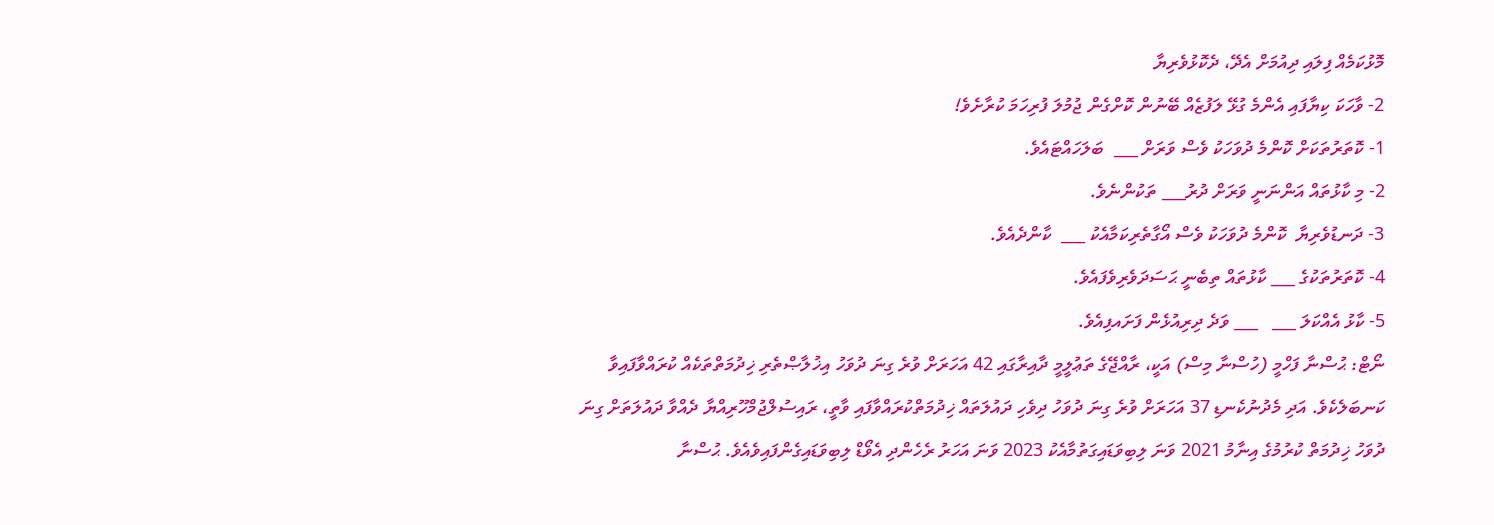މޮޅުކަމެއް ފިލައި ދިއުމަށް އެދޭ، ދެކޮޅުވެރިޔާ
2- ވާހަކަ ކިޔާފައި އެންމެ ގުޅޭ ލަފުޒެއް ބޭނުން ކޮށްގެން ޖުމުލަ ފުރިހަމަ ކުރާށެވެ!
1- ކޮތަރުތަކަށް ކޮންމެ ދުވަހަކު ވެސް ވަރަށް ___  ބަލަހައްޓައެވެ.
2- މި ކާޅުތައް އަންނަނީ ވަރަށް ދުރު___ ތަކުންނެވެ.
3- ދަނޑުވެރިޔާ  ކޮންމެ ދުވަހަކު ވެސް އޯގާތެރިކަމާއެކު ___  ކާންދެއެވެ.
4- ކޮތަރުތަކުގެ ___ ކާޅުތައް ތިބެނީ ޙަސަދަވެރިވެފައެވެ.
5- ކާޅު އެއްކަލަ ___   ___ ވަދެ ދިރިއުޅެން ފަށައފިއެވެ.
ނޯޓް: ޙުސްނާ ފަހްމީ (ހުސްނާ މިސް) އަކީ، ރާއްޖޭގެ ތަޢުލީމީ ދާއިރާގައި 42 އަހަރަށް ވުރެ ގިނަ ދުވަހު އިޚުލާޞްތެރި ޚިދުމަތްތަކެއް ކުރައްވާފައިވާ ކަނބަލެކެވެ. އަދި މެދުނުކެނޑި 37 އަހަރަށް ވުރެ ގިނަ ދުވަހު ދިވެހި ދައުލަތައް ޚިދުމަތްކުރައްވާފައި ވާތީ، ރައިސުލްޖުމްހޫރިއްޔާ ދެއްވާ ދައުލަތަށް ގިނަ ދުވަހު ޚިދުމަތް ކުރުމުގެ އިނާމު 2021 ވަނަ ލިބިވަޑައިގަތުމާއެކު 2023 ވަނަ އަހަރު ރެހެންދި އެވޯޑް ލިބިވަޑައިގެންފައިވެއެވެ. ޙުސްނާ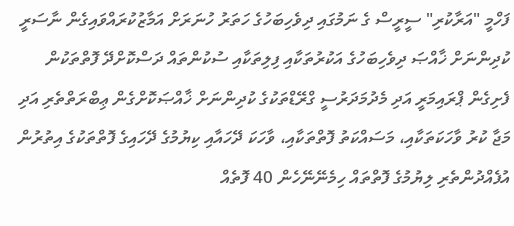ފަހްމީ "އަރާކުރި" ސީރީސް ގެ ނަމުގައި ދިވެހިބަހުގެ ހަތަރު ހުނަރަށް އަމާޒުކުރައްވައިގެން ނާސަރީ ކުދިންނަށް ޚާއްޞަ ދިވެހިބަހުގެ އަކުރުތަކާއި ފިލިތަކާއި ސުކުންތައް ދަސްކޮށްދޭ ފޮތްތަކުން ފެށިގެން ޕްރައިމަރީ އަދި މެދުމަދަރުސީ ގްރޭޑްތަކުގެ ކުދިންނަށް ޚާއްޞަކޮށްގެން ޢިބްރަތްތެރި އަދި މަޖާ ކުރު ވާހަކަތަކާއި، މަސައްކަތު ފޮތްތަކާއި، ވާހަކަ ދޭހައާއި ކިޔުމުގެ ދޭހައިގެ ފޮތްތަކުގެ އިތުރުން އުފެއްދުންތެރި ލިޔުމުގެ ފޮތްތައް ހިމެނޭނޭހެން 40 ފޮތެއް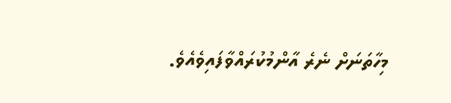މިހާތަނަށް ނެރެ އާންމުކުރައްވާފައިވެއެވެ.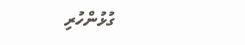ގުޅުންހުރި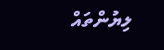ލިޔުންތައް